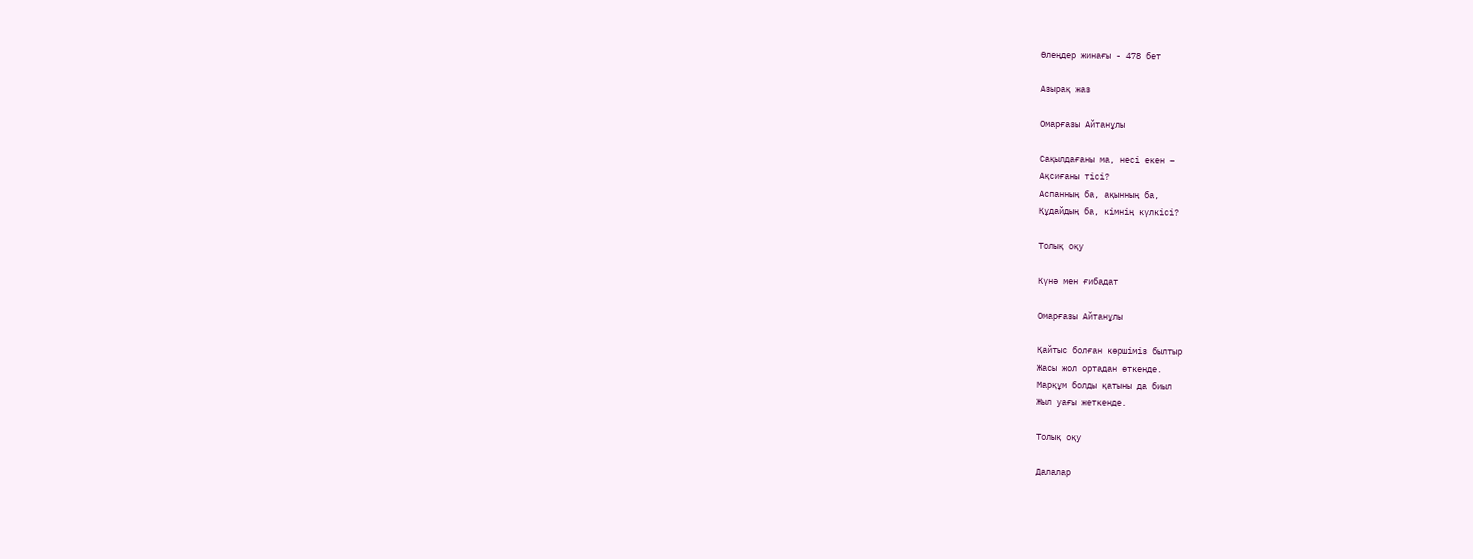Өлеңдер жинағы - 478 бет

Азырақ жаз

Омарғазы Айтанұлы

Сақылдағаны ма, несі екен –
Ақсиғаны тісі?
Аспанның ба, ақынның ба,
Құдайдың ба, кімнің күлкісі?

Толық оқу

Күнә мен ғибадат

Омарғазы Айтанұлы

Қайтыс болған көршіміз былтыр
Жасы жол ортадан өткенде.
Марқұм болды қатыны да биыл
Жыл уағы жеткенде.

Толық оқу

Далалар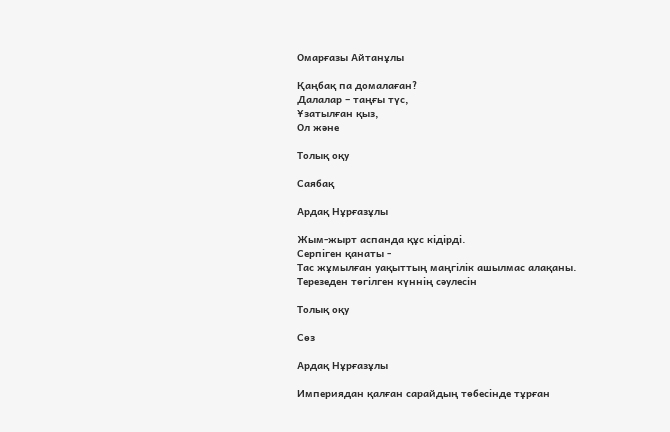Омарғазы Айтанұлы

Қаңбақ па домалаған?
Далалар – таңғы түс,
Ұзатылған қыз,
Ол және

Толық оқу

Саябақ

Ардақ Нұрғазұлы

Жым-жырт аспанда құс кідірді.
Серпіген қанаты -
Тас жұмылған уақыттың маңгілік ашылмас алақаны.
Терезеден төгілген күннің сәулесін

Толық оқу

Cөз

Ардақ Нұрғазұлы

Империядан қалған сарайдың төбесінде тұрған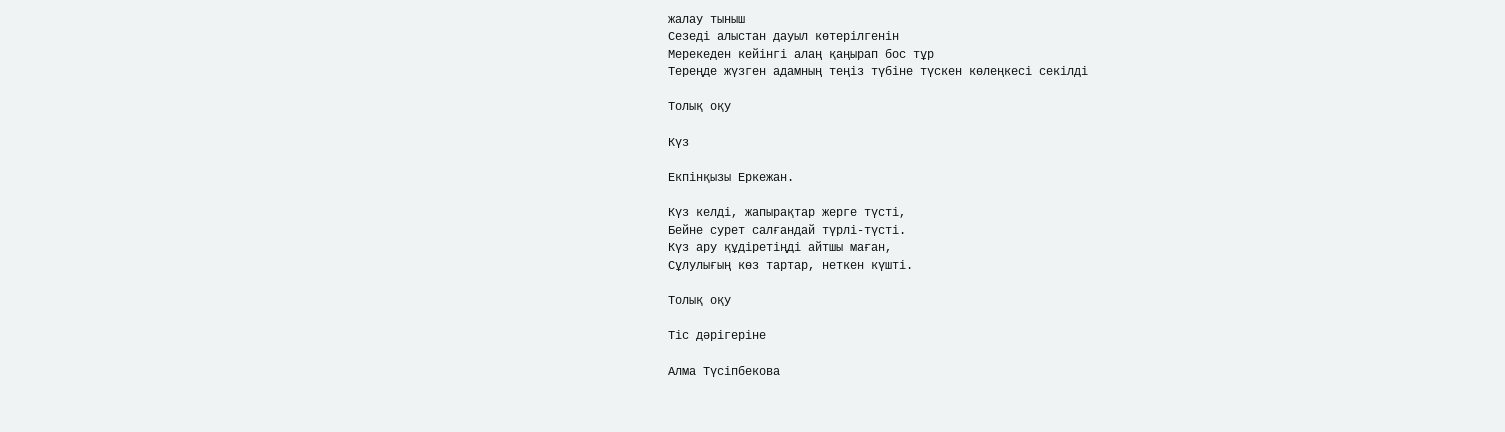жалау тыныш
Сезеді алыстан дауыл көтерілгенін
Мерекеден кейінгі алаң қаңырап бос тұр
Тереңде жүзген адамның теңіз түбіне түскен көлеңкесі секілді

Толық оқу

Күз

Екпінқызы Еркежан.

Күз келді, жапырақтар жерге түсті,
Бейне сурет салғандай түрлі-түсті.
Күз ару құдіретіңді айтшы маған,
Сұлулығың көз тартар, неткен күшті.

Толық оқу

Тіс дәрігеріне

Алма Түсіпбекова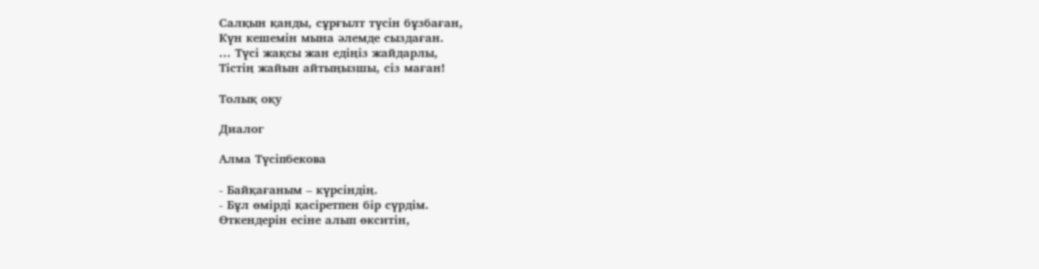Салқын қанды, сұрғылт түсін бұзбаған,
Күн кешемін мына әлемде сыздаған.
... Түсі жақсы жан едіңіз жайдарлы,
Тістің жайын айтыңызшы, сіз маған!

Толық оқу

Диалог

Алма Түсіпбекова

- Байқағаным – күрсіндің.
- Бұл өмірді қасіретпен бір сүрдім.
Өткендерін есіне алып өкситін,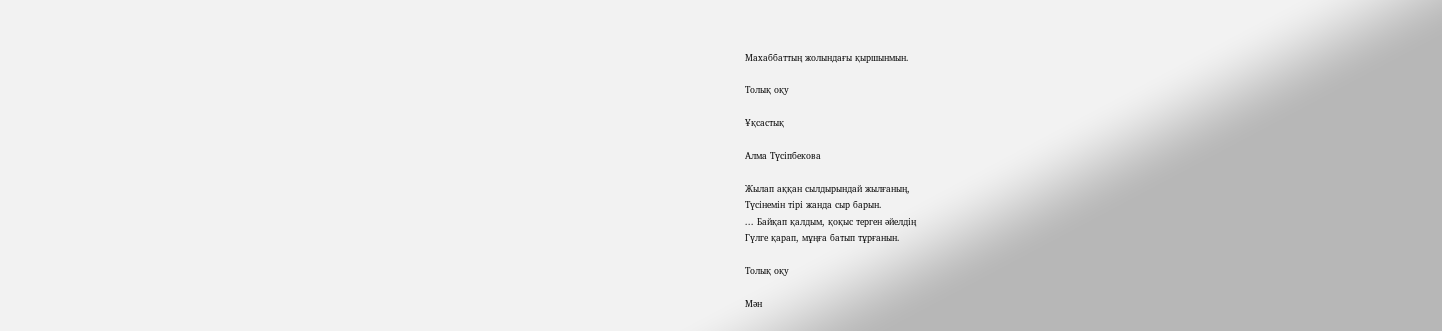Махаббаттың жолындағы қыршынмын.

Толық оқу

Ұқсастық

Алма Түсіпбекова

Жылап аққан сылдырындай жылғаның,
Түсінемін тірі жанда сыр барын.
... Байқап қалдым, қоқыс терген әйелдің
Гүлге қарап, мұңға батып тұрғанын.

Толық оқу

Мән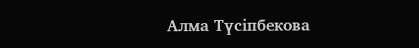Алма Түсіпбекова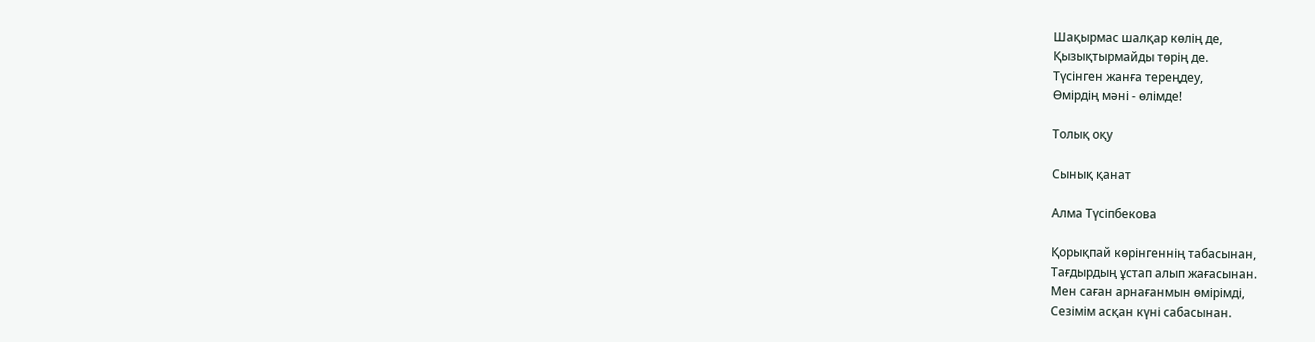Шақырмас шалқар көлің де,
Қызықтырмайды төрің де.
Түсінген жанға тереңдеу,
Өмірдің мәні - өлімде!

Толық оқу

Сынық қанат

Алма Түсіпбекова

Қорықпай көрінгеннің табасынан,
Тағдырдың ұстап алып жағасынан.
Мен саған арнағанмын өмірімді,
Сезімім асқан күні сабасынан.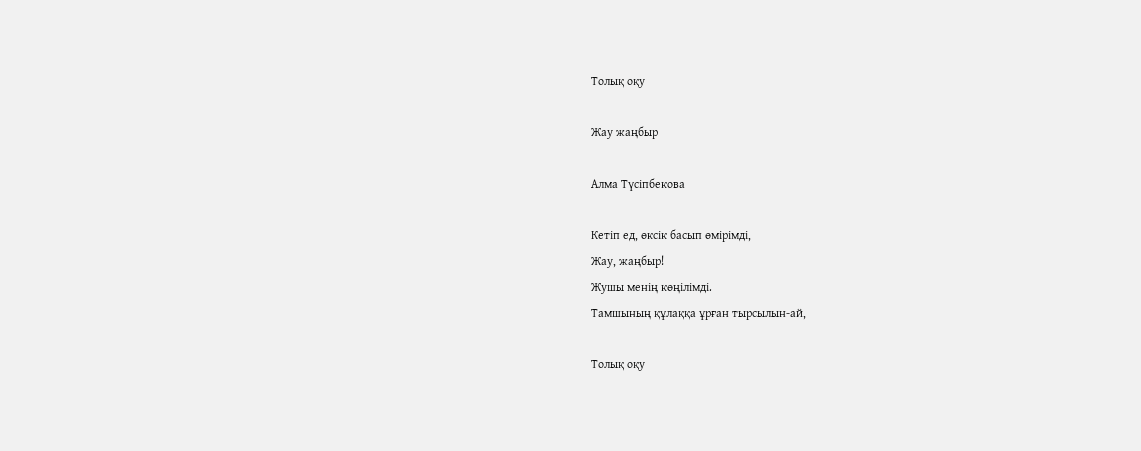Толық оқу

Жау жаңбыр

Алма Түсіпбекова

Кетіп ед, өксік басып өмірімді,
Жау, жаңбыр!
Жушы менің көңілімді.
Тамшының құлаққа ұрған тырсылын-ай,

Толық оқу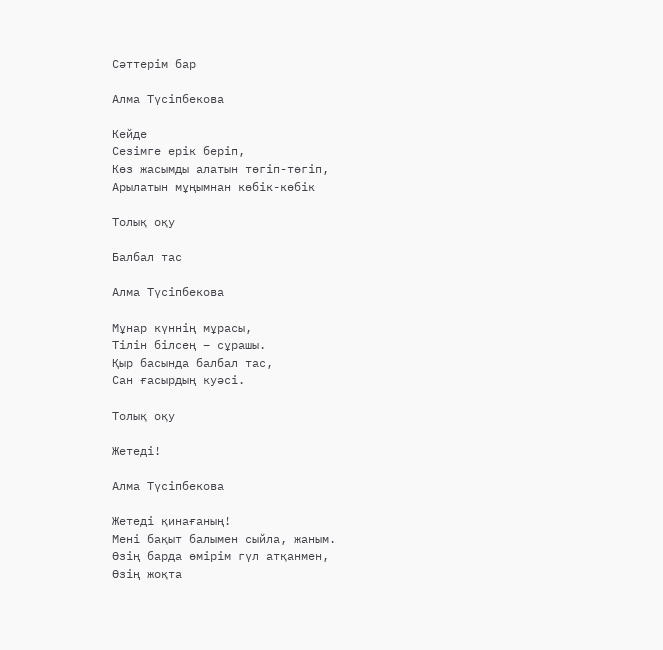Сәттерім бар

Алма Түсіпбекова

Кейде
Сезімге ерік беріп,
Көз жасымды алатын төгіп-төгіп,
Арылатын мұңымнан көбік-көбік

Толық оқу

Балбал тас

Алма Түсіпбекова

Мұнар күннің мұрасы,
Тілін білсең – сұрашы.
Қыр басында балбал тас,
Сан ғасырдың куәсі.

Толық оқу

Жетеді!

Алма Түсіпбекова

Жетеді қинағаның!
Мені бақыт балымен сыйла, жаным.
Өзің барда өмірім гүл атқанмен,
Өзің жоқта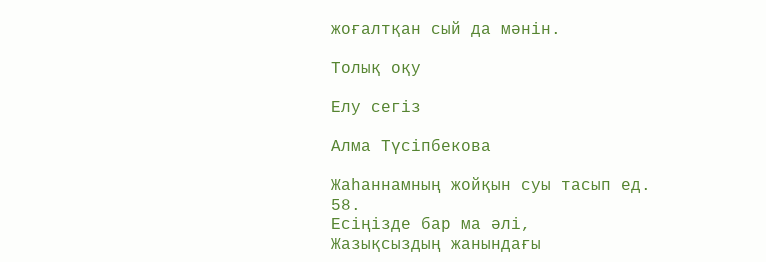жоғалтқан сый да мәнін.

Толық оқу

Елу сегіз

Алма Түсіпбекова

Жаһаннамның жойқын суы тасып ед.
58.
Есіңізде бар ма әлі,
Жазықсыздың жанындағы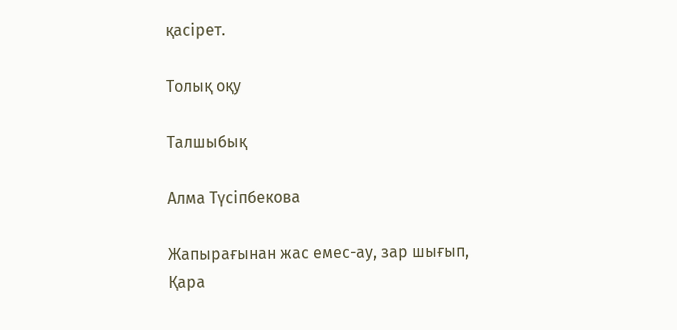қасірет.

Толық оқу

Талшыбық

Алма Түсіпбекова

Жапырағынан жас емес-ау, зар шығып,
Қара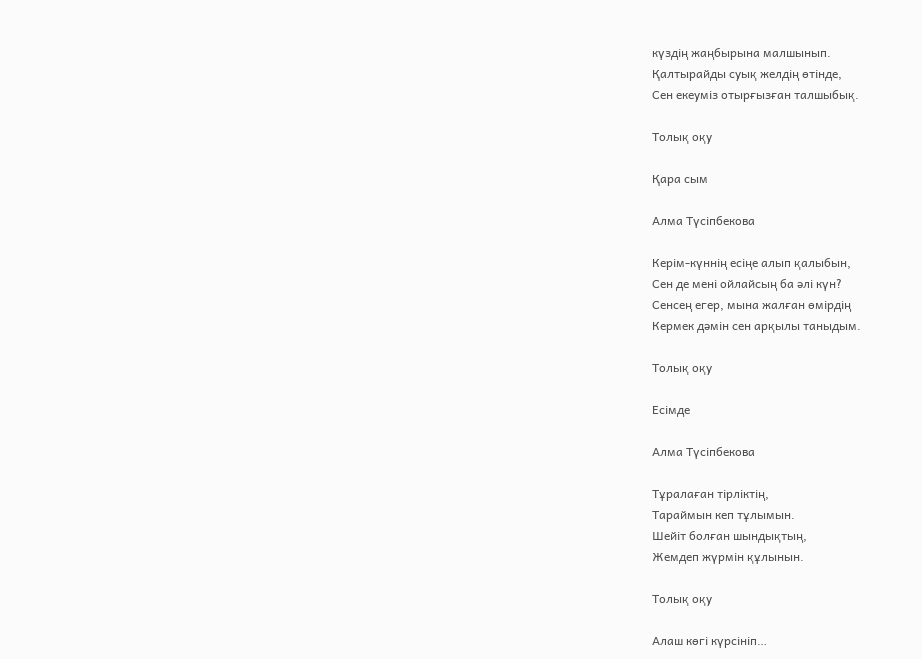күздің жаңбырына малшынып.
Қалтырайды суық желдің өтінде,
Сен екеуміз отырғызған талшыбық.

Толық оқу

Қара сым

Алма Түсіпбекова

Керім-күннің есіңе алып қалыбын,
Сен де мені ойлайсың ба әлі күн?
Сенсең егер, мына жалған өмірдің
Кермек дәмін сен арқылы таныдым.

Толық оқу

Есімде

Алма Түсіпбекова

Тұралаған тірліктің,
Тараймын кеп тұлымын.
Шейіт болған шындықтың,
Жемдеп жүрмін құлынын.

Толық оқу

Алаш көгі күрсініп…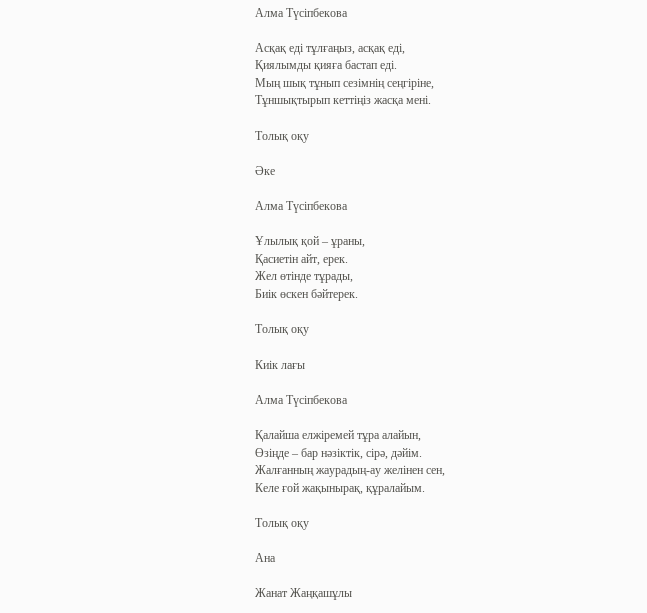Алма Түсіпбекова

Асқақ еді тұлғаңыз, асқақ еді,
Қиялымды қияға бастап еді.
Мың шық тұнып сезімнің сеңгіріне,
Тұншықтырып кеттіңіз жасқа мені.

Толық оқу

Әке

Алма Түсіпбекова

Ұлылық қой – ұраны,
Қасиетін айт, ерек.
Жел өтінде тұрады,
Биік өскен бәйтерек.

Толық оқу

Киік лағы

Алма Түсіпбекова

Қалайша елжіремей тұра алайын,
Өзіңде – бар нәзіктік, сірә, дәйім.
Жалғанның жаурадың-ау желінен сен,
Келе ғой жақынырақ, құралайым.

Толық оқу

Ана

Жанат Жаңқашұлы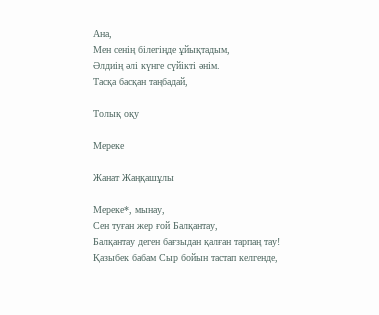Ана,
Мен сенің білегіңде ұйықтадым,
Әлдиің әлі күнге сүйікті әнім.
Тасқа басқан таңбадай,

Толық оқу

Мереке

Жанат Жаңқашұлы

Мереке*, мынау,
Сен туған жер ғой Балқантау,
Балқантау деген бағзыдан қалған тарпаң тау!
Қазыбек бабам Сыр бойын тастап келгенде,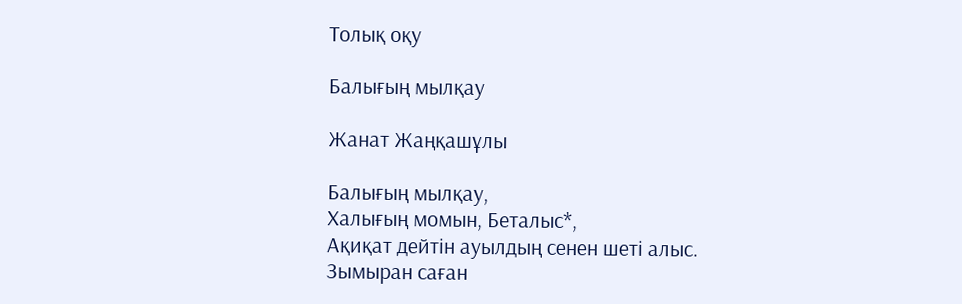Толық оқу

Балығың мылқау

Жанат Жаңқашұлы

Балығың мылқау,
Халығың момын, Беталыс*,
Ақиқат дейтін ауылдың сенен шеті алыс.
Зымыран саған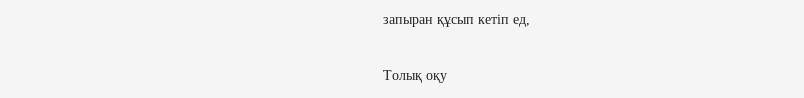запыран құсып кетіп ед,

Толық оқу